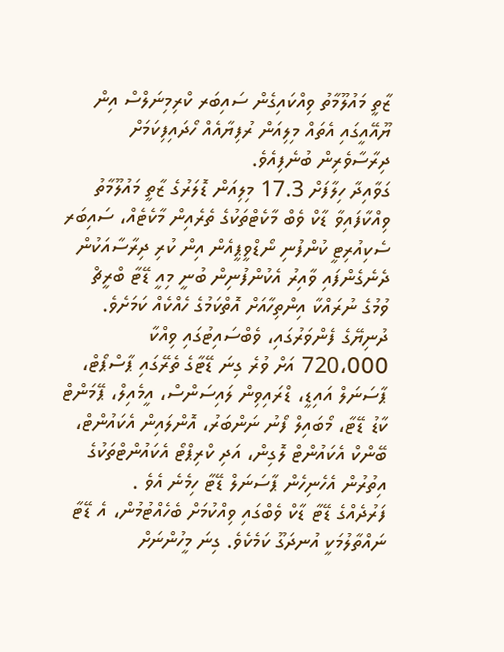ޒާތީ މައުލޫމާތު ވިއްކައިގެން ސައިބަރ ކްރިމިނަލްސް އިން ޔޫއޭއީގައި އެތައް މިލިއަން ރުފިޔާއެއް ހޯދައިފިކަމަށް ދިރާސާވެރިން ބުނެފިއެވެ.
ގަވާއިދާ ހިލާފަށް 17.3 މިލިއަން ޑޮލަރުގެ ޒާތީ މައުލޫމާތު ވިއްކާފައިވާ ޑާކް ވެބް މާކެޓްތަކުގެ ތެރެއިން މާކެޓެއް، ސައިބަރ ސެކިއުރިޓީ ކުންފުނި ނޯޑްވީޕީއެން އިން ކުރި ދިރާސާއަކުން ދެނެގެންފައި ވާއިރު އެކުންފުނިން ބުނީ މިއީ ޑޭޓާ ބްރީޗް ވުމުގެ ނުރައްކާ އިންތިހާއަށް އޮތްކަމުގެ ހެއްކެއް ކަމަށެވެ.
ދުނިޔޭގެ ފެންވަރުގައި، ވެބްސައިޓުގައި ވިއްކާ 720،000 އަށް ވުރެ ގިނަ ޑޭޓާގެ ތެރޭގައި ޕާސްޕޯޓް، ޕާސަނަލް އައިޑީ، ޑްރައިވިން ލައިސަންސް، އީމެއިލް، ޕޭމަންޓް ކާޑު ޑޭޓާ، މޯބައިލް ފޯނު ނަންބަރު، އޮންލައިން އެކައުންޓް، ބޭންކް އެކައުންޓް ލޮގިން، އަދި ކްރިޕްޓޯ އެކައުންޓްތަކުގެ އިތުރުން އެހެނިހެން ޕާސަނަލް ޑޭޓާ ހިމެނެ އެވެ .
ފަރުދެއްގެ ޑޭޓާ ޑާކް ވެބްގައި ވިއްކުމަށް ބެހެއްޓުމުން، އެ ޑޭޓާ ނައްތާލުމަކީ އުނދަގޫ ކަމެކެވެ. ގިނަ މީހުންނަށް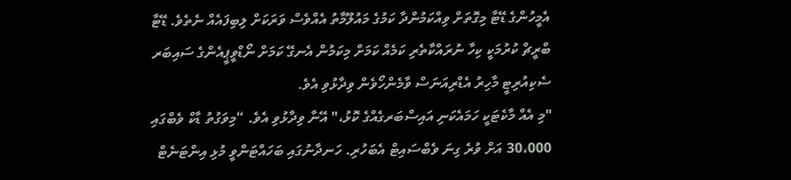އެމީހުންގެ ޑޭޓާ މިގޮތަށް ވިއްކަމުންދާ ކަމުގެ މައުލޫމާތު އެއްވެސް ވަރަކަށް ލިބިފައެއް ނެތެވެ. ޑޭޓާ ބްރީޗް ކުރުމަކީ ކިހާ ނުރައްކާތެރި ކަމެއް ކަމަށް މިކަމުން އެނގޭ ކަމަށް ނޯޑްވީޕީއެންގެ ސައިބަރ ސެކިއުރިޓީ މާހިރު އެޑްރިއަނަސް ވާމެންހޯވެން ވިދާޅުވި އެވެ.
"މި އެއް މާކެޓަކީ ހަމައެކަނި އައިސްބަރގެއްގެ ކޮޅު،" އޭނާ ވިދާޅުވި އެވެ. “މިވަގުތު ޑާކް ވެބްގައި 30،000 އަށް ވުރެ ގިނަ ވެބްސައިޓް އެބަހުރި. ހަނދާނުގައި ބަހައްޓަންވީ މުޅި އިންޓަނެޓް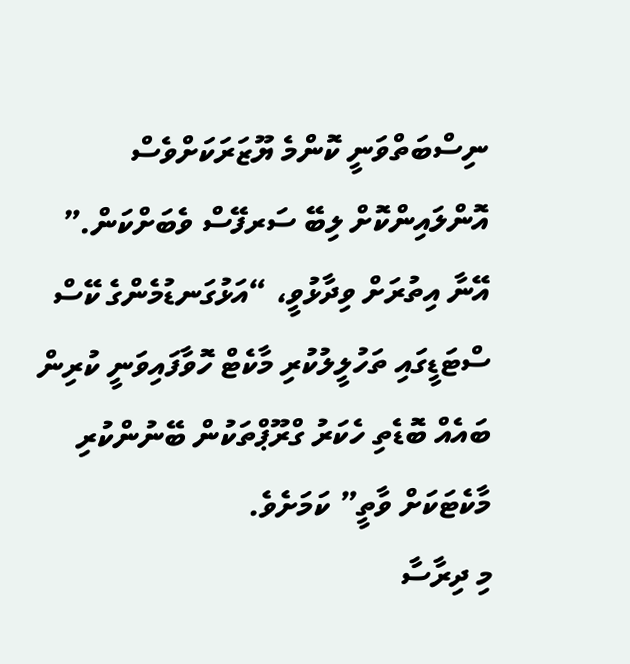ނިސްބަތްވަނީ ކޮންމެ ޔޫޒަރަކަށްވެސް އޮންލައިންކޮށް ލިބޭ ސަރފޭސް ވެބަށްކަން.”
އޭނާ އިތުރަށް ވިދާޅުވީ، “އަޅުގަނޑުމެންގެ ކޭސް ސްޓަޑީގައި ތަހުލީލުކުރި މާކެޓް ހޮވާފައިވަނީ ކުރިން ބައެއް ބޮޑެތި ހެކަރު ގްރޫޕްތަކުން ބޭނުންކުރި މާކެޓަކަށް ވާތީ” ކަމަށެވެ.
މި ދިރާސާ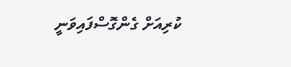ކުރިއަށް ގެންގޮސްފައިވަނީ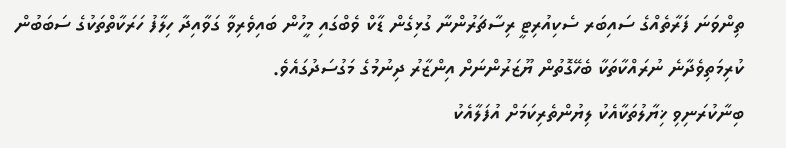ތިންވަނަ ފަރާތެއްގެ ސައިބަރ ސެކިއުރިޓީ ރިސާޗަރުންނާ ގުޅިގެން ޑާކް ވެބްގައި މީހުން ބައިވެރިވާ ގަވާއިދާ ހިލާފު ހަރަކާތްތަކުގެ ސަބަބުން ކުރިމަތިވެދާނެ ނުރައްކާތަކާ ބެހޭގޮތުން ޔޫޒަރުންނަށް އިންޒާރު ދިނުމުގެ މަގުސަދުގައެވެ.
ބިނާކުރަނިވި ޚިޔާލުތަކާއެކު ލިޔުންތެރިކަމަށް އުފަލާއެކު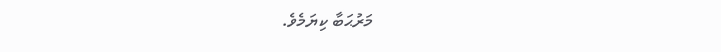މަރުޙަބާ ކިޔަމެވެ.